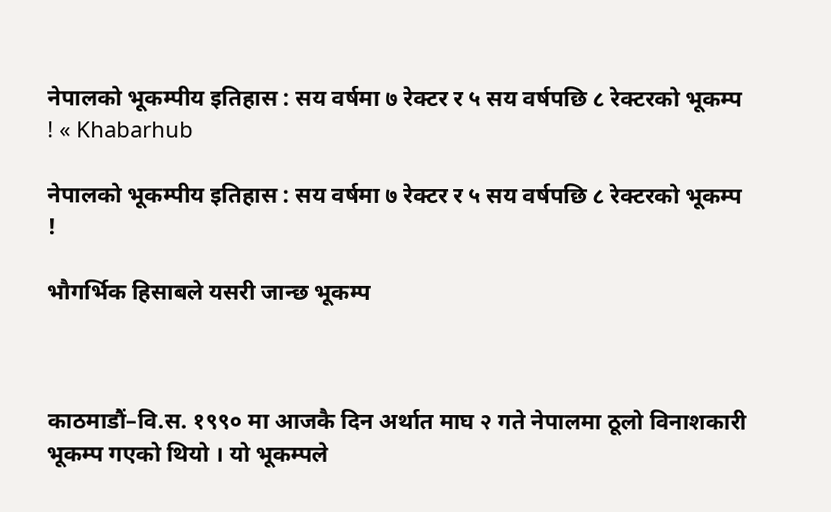नेपालको भूकम्पीय इतिहास : सय वर्षमा ७ रेक्टर र ५ सय वर्षपछि ८ रेक्टरको भूकम्प ! « Khabarhub

नेपालको भूकम्पीय इतिहास : सय वर्षमा ७ रेक्टर र ५ सय वर्षपछि ८ रेक्टरको भूकम्प !

भौगर्भिक हिसाबले यसरी जान्छ भूकम्प



काठमाडौं–वि.स. १९९० मा आजकै दिन अर्थात माघ २ गते नेपालमा ठूलो विनाशकारी भूकम्प गएको थियो । यो भूकम्पले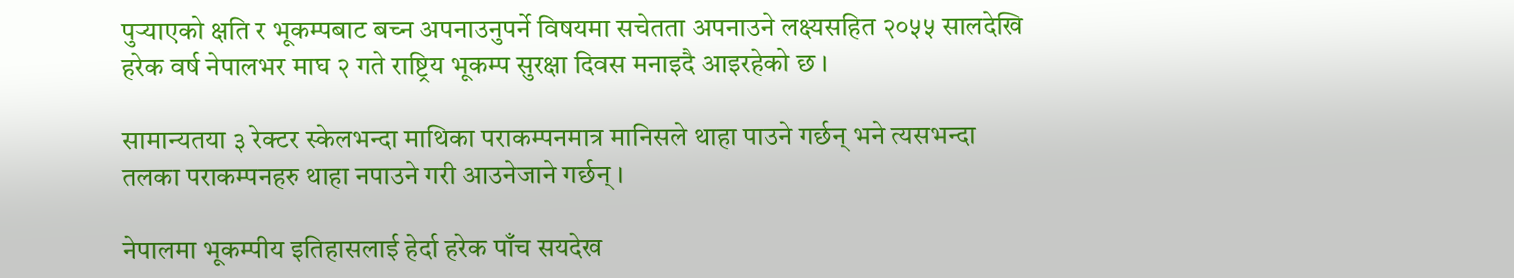पुर्‍याएको क्षति र भूकम्पबाट बच्न अपनाउनुपर्ने विषयमा सचेतता अपनाउने लक्ष्यसहित २०५५ सालदेखि हरेक वर्ष नेपालभर माघ २ गते राष्ट्रिय भूकम्प सुरक्षा दिवस मनाइदै आइरहेको छ ।

सामान्यतया ३ रेक्टर स्केलभन्दा माथिका पराकम्पनमात्र मानिसले थाहा पाउने गर्छन् भने त्यसभन्दा तलका पराकम्पनहरु थाहा नपाउने गरी आउनेजाने गर्छन् ।

नेपालमा भूकम्पीय इतिहासलाई हेर्दा हरेक पाँच सयदेख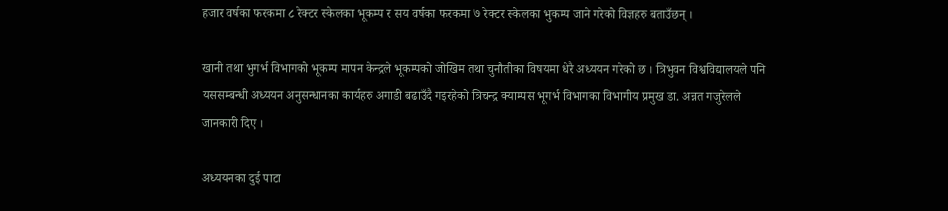हजार वर्षका फरकमा ८ रेक्टर स्केलका भूकम्प र सय वर्षका फरकमा ७ रेक्टर स्केलका भुकम्प जाने गरेको विज्ञहरु बताउँछन् ।

खानी तथा भुगर्भ विभागको भूकम्प मापन केन्द्रले भूकम्पको जोखिम तथा चुनौतीका विषयमा धेरै अध्ययन गरेको छ । त्रिभुवन विश्वविद्यालयले पनि यससम्बन्धी अध्ययन अनुसन्धानका कार्यहरु अगाडी बढाउँदै गइरहेको त्रिचन्द्र क्याम्पस भूगर्भ विभागका विभागीय प्रमुख डा. अन्नत गजुरेलले जानकारी दिए ।

अध्ययनका दुई पाटा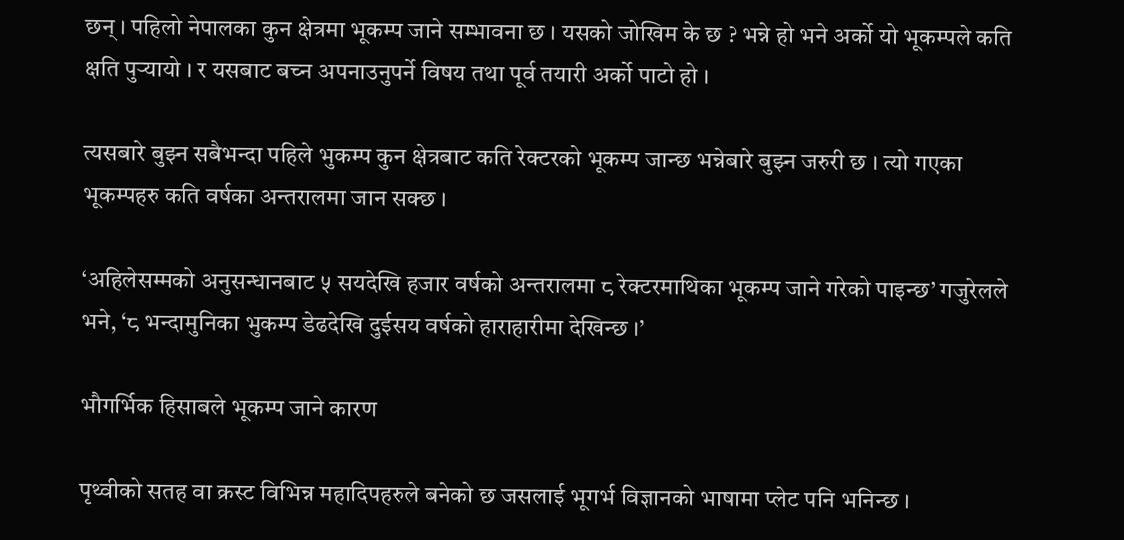छन् । पहिलो नेपालका कुन क्षेत्रमा भूकम्प जाने सम्भावना छ । यसको जोखिम के छ ? भन्ने हो भने अर्को यो भूकम्पले कति क्षति पुर्‍यायो । र यसबाट बच्न अपनाउनुपर्ने विषय तथा पूर्व तयारी अर्को पाटो हो ।

त्यसबारे बुझ्न सबैभन्दा पहिले भुकम्प कुन क्षेत्रबाट कति रेक्टरको भूकम्प जान्छ भन्नेबारे बुझ्न जरुरी छ । त्यो गएका भूकम्पहरु कति वर्षका अन्तरालमा जान सक्छ ।

‘अहिलेसम्मको अनुसन्धानबाट ५ सयदेखि हजार वर्षको अन्तरालमा ८ रेक्टरमाथिका भूकम्प जाने गरेको पाइन्छ’ गजुरेलले भने, ‘८ भन्दामुनिका भुकम्प डेढदेखि दुईसय वर्षको हाराहारीमा देखिन्छ ।’

भौगर्भिक हिसाबले भूकम्प जाने कारण

पृथ्वीको सतह वा क्रस्ट विभिन्न महादिपहरुले बनेको छ जसलाई भूगर्भ विज्ञानको भाषामा प्लेट पनि भनिन्छ ।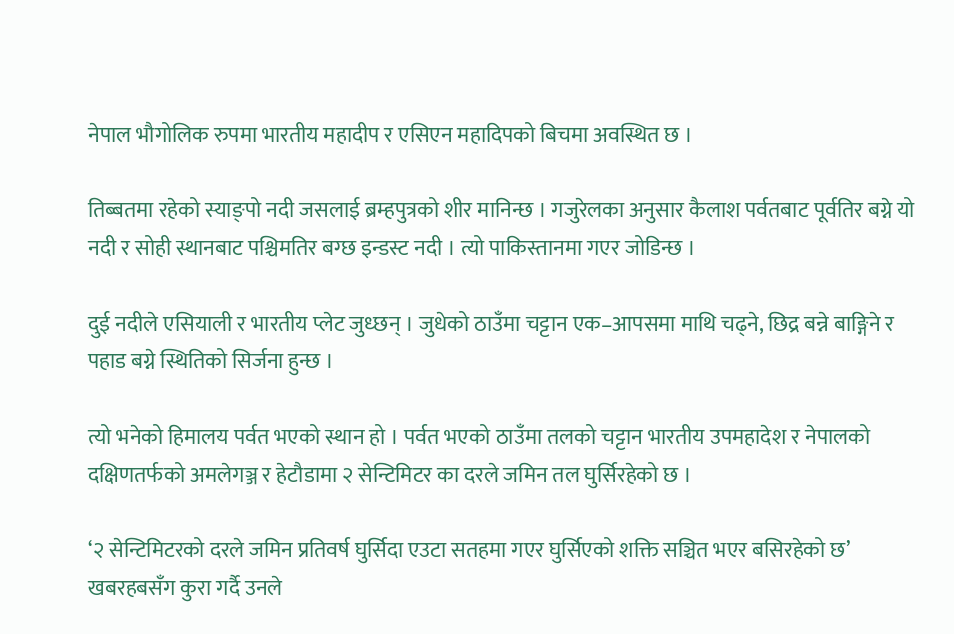नेपाल भौगोलिक रुपमा भारतीय महादीप र एसिएन महादिपको बिचमा अवस्थित छ ।

तिब्बतमा रहेको स्याङ्पो नदी जसलाई ब्रम्हपुत्रको शीर मानिन्छ । गजुरेलका अनुसार कैलाश पर्वतबाट पूर्वतिर बग्ने यो नदी र सोही स्थानबाट पश्चिमतिर बग्छ इन्डस्ट नदी । त्यो पाकिस्तानमा गएर जोडिन्छ ।

दुई नदीले एसियाली र भारतीय प्लेट जुध्छन् । जुधेको ठाउँमा चट्टान एक–आपसमा माथि चढ्ने, छिद्र बन्ने बाङ्गिने र पहाड बग्ने स्थितिको सिर्जना हुन्छ ।

त्यो भनेको हिमालय पर्वत भएको स्थान हो । पर्वत भएको ठाउँमा तलको चट्टान भारतीय उपमहादेश र नेपालको दक्षिणतर्फको अमलेगञ्ज र हेटौडामा २ सेन्टिमिटर का दरले जमिन तल घुर्सिरहेको छ ।

‘२ सेन्टिमिटरको दरले जमिन प्रतिवर्ष घुर्सिदा एउटा सतहमा गएर घुर्सिएको शक्ति सञ्चित भएर बसिरहेको छ’ खबरहबसँग कुरा गर्दै उनले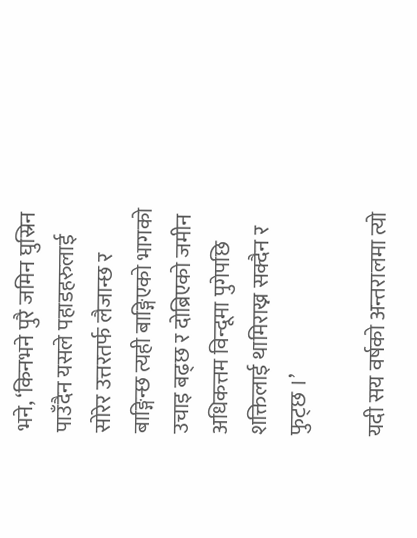भने, ‘किनभने पुरै जमिन घुस्रिन पाउँदैन यसले पहाडहरुलाई सोरेर उत्तरतर्फ लैजान्छ र बाङ्गिन्छ त्यही बाङ्गिएको भागको उचाइ बढ्छ र दोब्रिएको जमीन अधिकत्तम विन्दूमा पुगेपछि शक्तिलाई थामिराख्न सक्दैन र फुट्छ ।’

यदी सय वर्षको अन्तरालमा त्यो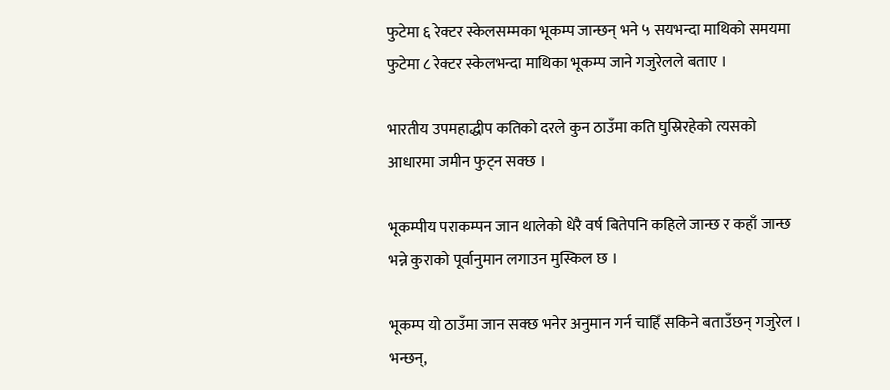फुटेमा ६ रेक्टर स्केलसम्मका भूकम्प जान्छन् भने ५ सयभन्दा माथिको समयमा फुटेमा ८ रेक्टर स्केलभन्दा माथिका भूकम्प जाने गजुरेलले बताए ।

भारतीय उपमहाद्धीप कतिको दरले कुन ठाउँमा कति घुस्रिरहेको त्यसको आधारमा जमीन फुट्न सक्छ ।

भूकम्पीय पराकम्पन जान थालेको धेरै वर्ष बितेपनि कहिले जान्छ र कहाँ जान्छ भन्ने कुराको पूर्वानुमान लगाउन मुस्किल छ ।

भूकम्प यो ठाउँमा जान सक्छ भनेर अनुमान गर्न चाहिँ सकिने बताउँछन् गजुरेल । भन्छन्,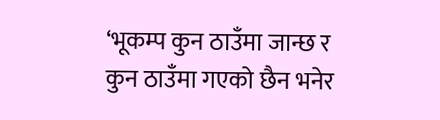‘भूकम्प कुन ठाउँमा जान्छ र कुन ठाउँमा गएको छैन भनेर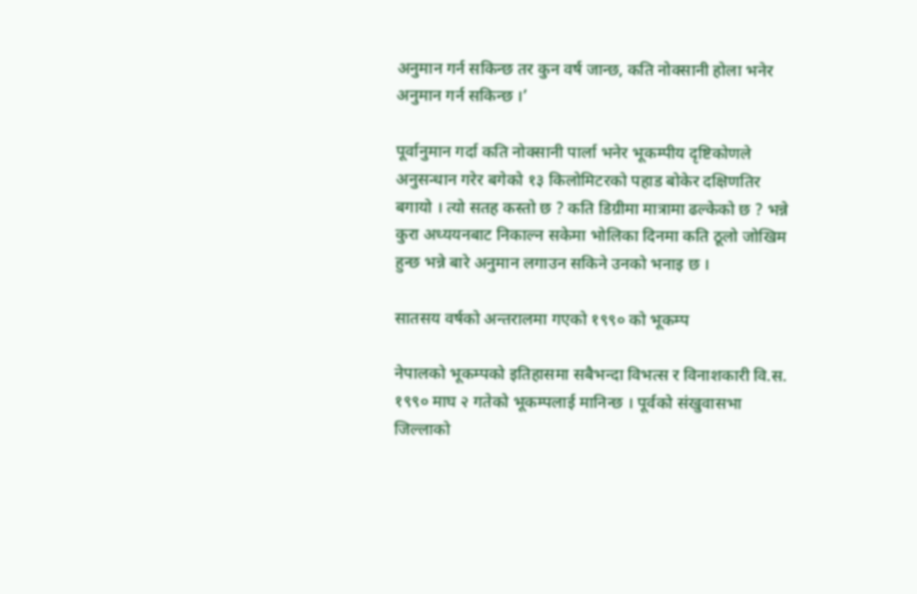अनुमान गर्न सकिन्छ तर कुन वर्ष जान्छ, कति नोक्सानी होला भनेर अनुमान गर्न सकिन्छ ।’

पूर्वानुमान गर्दा कति नोक्सानी पार्ला भनेर भूकम्पीय दृष्टिकोणले अनुसन्धान गरेर बगेको १३ किलोमिटरको पहाड बोकेर दक्षिणतिर बगायो । त्यो सतह कस्तो छ ? कति डिग्रीमा मात्रामा ढल्केको छ ? भन्ने कुरा अध्ययनबाट निकाल्न सकेमा भोलिका दिनमा कति ठूलो जोखिम हुन्छ भन्ने बारे अनुमान लगाउन सकिने उनको भनाइ छ ।

सातसय वर्षको अन्तरालमा गएको १९९० को भूकम्प

नेपालको भूकम्पको इतिहासमा सबैभन्दा विभत्स र विनाशकारी वि.स. १९९० माघ २ गतेको भूकम्पलाई मानिन्छ । पूर्वको संखुवासभा जिल्लाको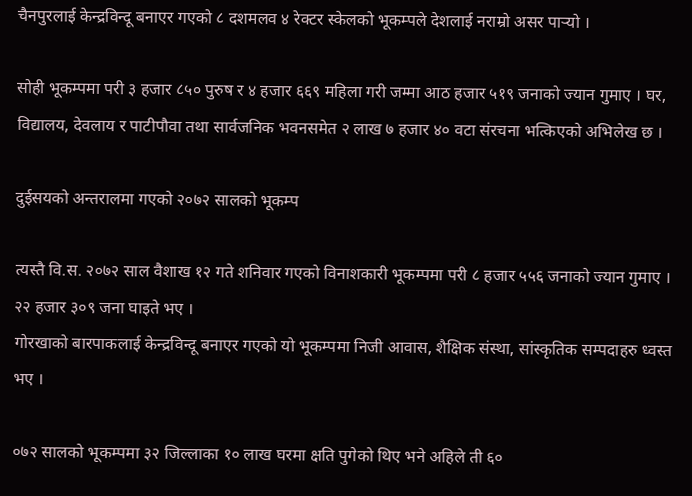चैनपुरलाई केन्द्रविन्दू बनाएर गएको ८ दशमलव ४ रेक्टर स्केलको भूकम्पले देशलाई नराम्रो असर पार्‍यो ।

सोही भूकम्पमा परी ३ हजार ८५० पुरुष र ४ हजार ६६९ महिला गरी जम्मा आठ हजार ५१९ जनाको ज्यान गुमाए । घर, विद्यालय, देवलाय र पाटीपौवा तथा सार्वजनिक भवनसमेत २ लाख ७ हजार ४० वटा संरचना भत्किएको अभिलेख छ ।

दुईसयको अन्तरालमा गएको २०७२ सालको भूकम्प

त्यस्तै वि.स. २०७२ साल वैशाख १२ गते शनिवार गएको विनाशकारी भूकम्पमा परी ८ हजार ५५६ जनाको ज्यान गुमाए । २२ हजार ३०९ जना घाइते भए ।
गोरखाको बारपाकलाई केन्द्रविन्दू बनाएर गएको यो भूकम्पमा निजी आवास, शैक्षिक संस्था, सांस्कृतिक सम्पदाहरु ध्वस्त भए ।

०७२ सालको भूकम्पमा ३२ जिल्लाका १० लाख घरमा क्षति पुगेको थिए भने अहिले ती ६०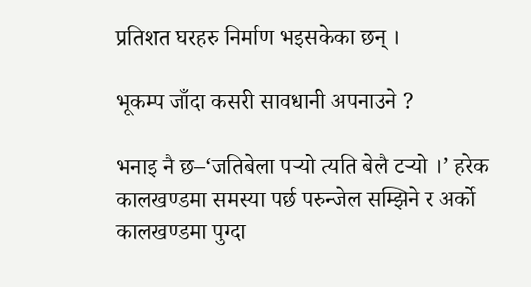प्रतिशत घरहरु निर्माण भइसकेका छन् ।

भूकम्प जाँदा कसरी सावधानी अपनाउने ?

भनाइ नै छ–‘जतिबेला पर्‍यो त्यति बेलै टर्‍यो ।’ हरेक कालखण्डमा समस्या पर्छ परुन्जेल सम्झिने र अर्को कालखण्डमा पुग्दा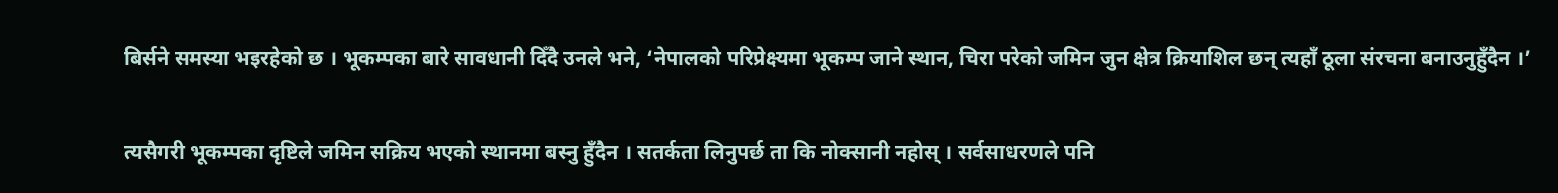बिर्सने समस्या भइरहेको छ । भूकम्पका बारे सावधानी दिँदै उनले भने, ‘नेपालको परिप्रेक्ष्यमा भूकम्प जाने स्थान, चिरा परेको जमिन जुन क्षेत्र क्रियाशिल छन् त्यहाँ ठूला संरचना बनाउनुहुँदैन ।’

त्यसैगरी भूकम्पका दृष्टिले जमिन सक्रिय भएको स्थानमा बस्नु हुँदैन । सतर्कता लिनुपर्छ ता कि नोक्सानी नहोस् । सर्वसाधरणले पनि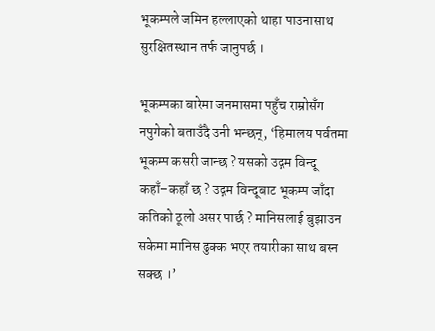भूकम्पले जमिन हल्लाएको थाहा पाउनासाथ सुरक्षितस्थान तर्फ जानुपर्छ ।

भूकम्पका बारेमा जनमासमा पहुँच राम्रोसँग नपुगेको बताउँदै उनी भन्छन्, ‘हिमालय पर्वतमा भूकम्प कसरी जान्छ ? यसको उद्गम विन्दू कहाँ–कहाँ छ ? उद्गम विन्दूबाट भूकम्प जाँदा कतिको ठूलो असर पार्छ ? मानिसलाई बुझाउन सकेमा मानिस ढुक्क भएर तयारीका साथ बस्न सक्छ ।’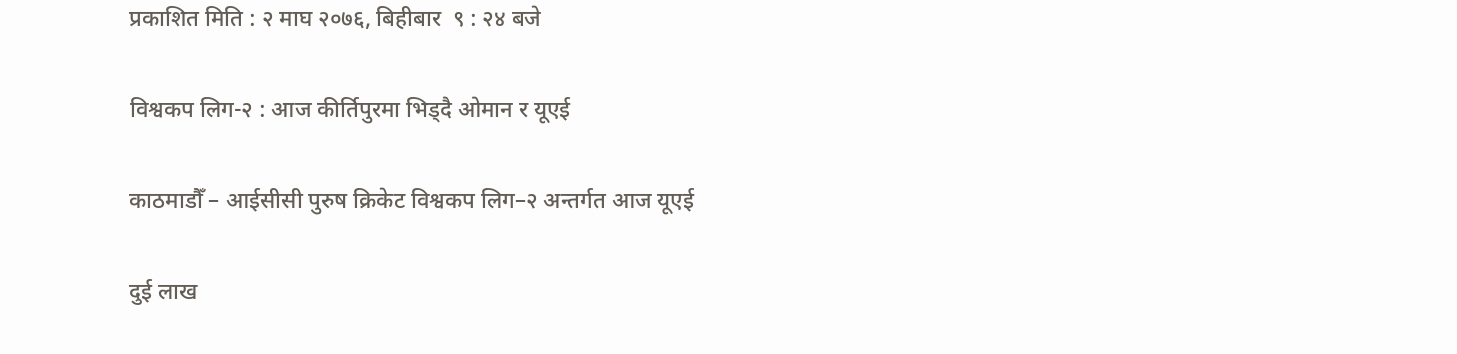प्रकाशित मिति : २ माघ २०७६, बिहीबार  ९ : २४ बजे

विश्वकप लिग-२ : आज कीर्तिपुरमा भिड्दै ओमान र यूएई

काठमाडौँ – आईसीसी पुरुष क्रिकेट विश्वकप लिग–२ अन्तर्गत आज यूएई

दुई लाख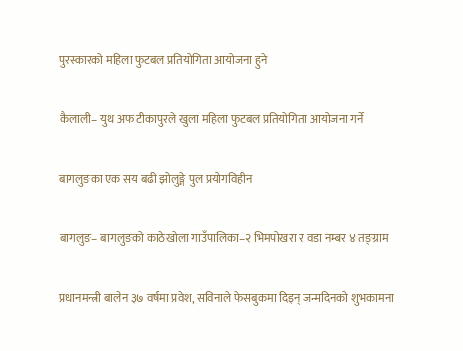पुरस्कारको महिला फुटबल प्रतियोगिता आयोजना हुने

कैलाली– युथ अफ टीकापुरले खुला महिला फुटबल प्रतियोगिता आयोजना गर्ने

बागलुङका एक सय बढी झोलुङ्गे पुल प्रयोगविहीन

बागलुङ– बागलुङको काठेखोला गाउँपालिका–२ भिमपोखरा र वडा नम्बर ४ तङ्ग्राम

प्रधानमन्त्री बालेन ३७ वर्षमा प्रवेश, सविनाले फेसबुकमा दिइन् जन्मदिनको शुभकामना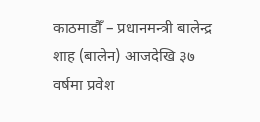काठमाडौँ – प्रधानमन्त्री बालेन्द्र शाह (बालेन) आजदेखि ३७ वर्षमा प्रवेश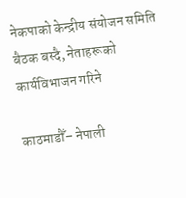नेकपाको केन्द्रीय संयोजन समिति बैठक बस्दै, नेताहरूको कार्यविभाजन गरिने

काठमाडौँ– नेपाली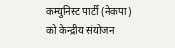कम्युनिस्ट पार्टी (नेकपा) को केन्द्रीय संयोजन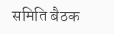समिति बैठक